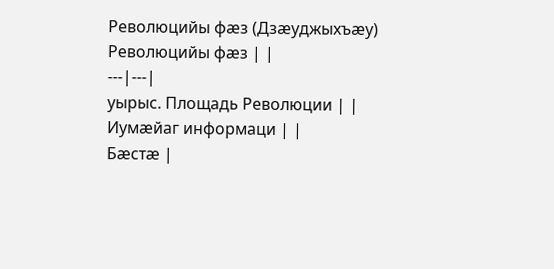Революцийы фæз (Дзæуджыхъæу)
Революцийы фæз | |
---|---|
уырыс. Площадь Революции | |
Иумæйаг информаци | |
Бæстæ |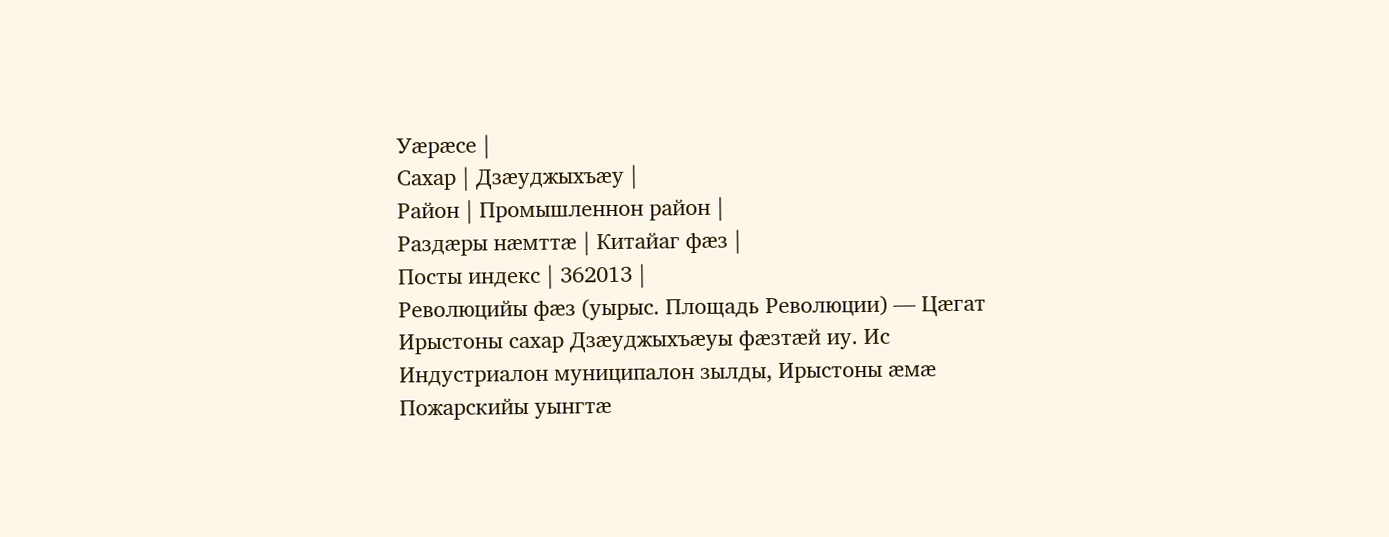Уæрæсе |
Сахар | Дзæуджыхъæу |
Район | Промышленнон район |
Раздæры нæмттæ | Китайаг фæз |
Посты индекс | 362013 |
Революцийы фæз (уырыс. Площадь Революции) — Цæгат Ирыстоны сахар Дзæуджыхъæуы фæзтæй иу. Ис Индустриалон муниципалон зылды, Ирыстоны æмæ Пожарскийы уынгтæ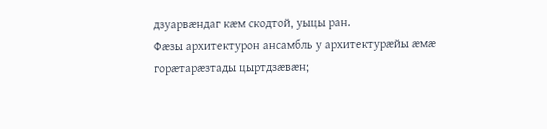дзуарвæндаг кæм скодтой, уыцы ран.
Фæзы архитектурон ансамбль у архитектурæйы æмæ горæтарæзтады цыртдзæвæн;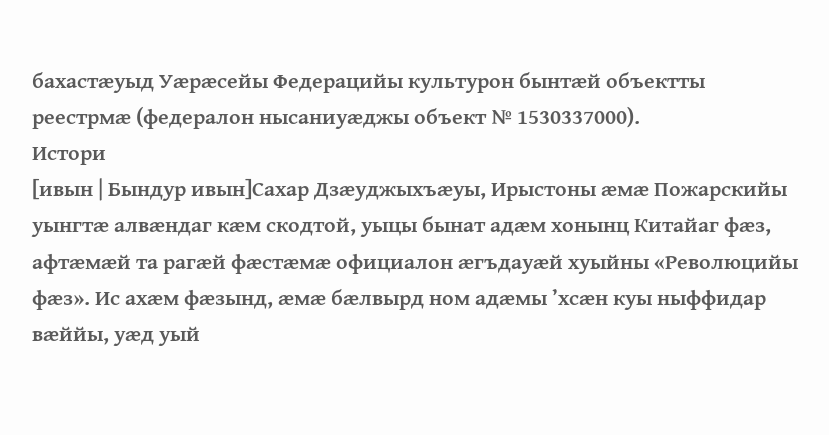бахастæуыд Уæрæсейы Федерацийы культурон бынтæй объектты реестрмæ (федералон нысаниуæджы объект № 1530337000).
Истори
[ивын | Бындур ивын]Сахар Дзæуджыхъæуы, Ирыстоны æмæ Пожарскийы уынгтæ алвæндаг кæм скодтой, уыцы бынат адæм хонынц Китайаг фæз, афтæмæй та рагæй фæстæмæ официалон æгъдауæй хуыйны «Революцийы фæз». Ис ахæм фæзынд, æмæ бæлвырд ном адæмы ’хсæн куы ныффидар вæййы, уæд уый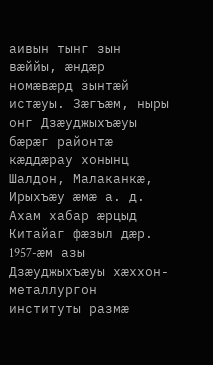аивын тынг зын вæййы, æндæр номæвæрд зынтæй истæуы. Зæгъæм, ныры онг Дзæуджыхъæуы бæрæг районтæ кæддæрау хонынц Шалдон, Малаканкæ, Ирыхъæу æмæ а. д. Ахам хабар æрцыд Китайаг фæзыл дæр.
1957-æм азы Дзæуджыхъæуы хæххон-металлургон институты размæ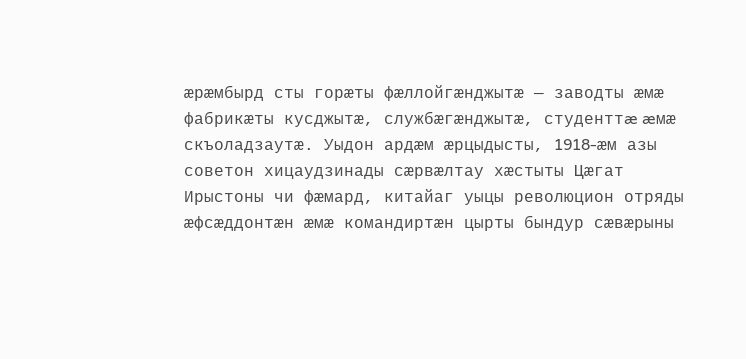æрæмбырд сты горæты фæллойгæнджытæ — заводты æмæ фабрикæты кусджытæ, службæгæнджытæ, студенттæ æмæ скъоладзаутæ. Уыдон ардæм æрцыдысты, 1918-æм азы советон хицаудзинады сæрвæлтау хæстыты Цæгат Ирыстоны чи фæмард, китайаг уыцы революцион отряды æфсæддонтæн æмæ командиртæн цырты бындур сæвæрыны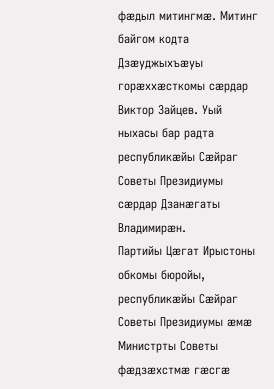фæдыл митингмæ. Митинг байгом кодта Дзæуджыхъæуы горæххæсткомы сæрдар Виктор Зайцев. Уый ныхасы бар радта республикæйы Сæйраг Советы Президиумы сæрдар Дзанæгаты Владимирæн.
Партийы Цæгат Ирыстоны обкомы бюройы, республикæйы Сæйраг Советы Президиумы æмæ Министрты Советы фæдзæхстмæ гæсгæ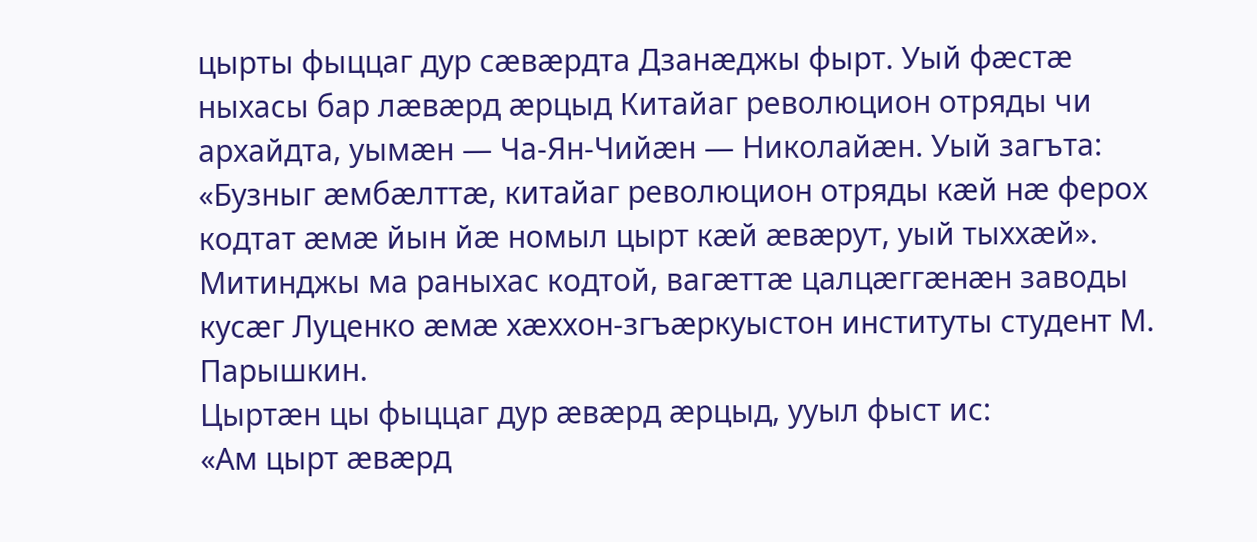цырты фыццаг дур сæвæрдта Дзанæджы фырт. Уый фæстæ ныхасы бар лæвæрд æрцыд Китайаг революцион отряды чи архайдта, уымæн — Ча-Ян-Чийæн — Николайæн. Уый загъта: «Бузныг æмбæлттæ, китайаг революцион отряды кæй нæ ферох кодтат æмæ йын йæ номыл цырт кæй æвæрут, уый тыххæй».
Митинджы ма раныхас кодтой, вагæттæ цалцæггæнæн заводы кусæг Луценко æмæ хæххон-згъæркуыстон институты студент М. Парышкин.
Цыртæн цы фыццаг дур æвæрд æрцыд, ууыл фыст ис:
«Ам цырт æвæрд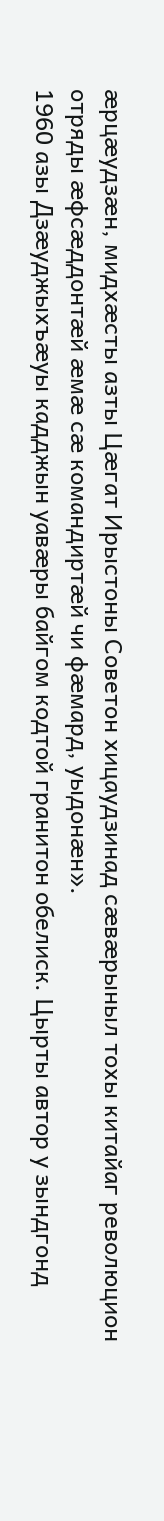æрцæудзæн, мидхæсты азты Цæгат Ирыстоны Советон хицаудзинад сæвæрыныл тохы китайаг революцион отряды æфсæддонтæй æмæ сæ командиртæй чи фæмард, уыдонæн».
1960 азы Дзæуджыхъæуы кадджын уавæры байгом кодтой гранитон обелиск. Цырты автор у зындгонд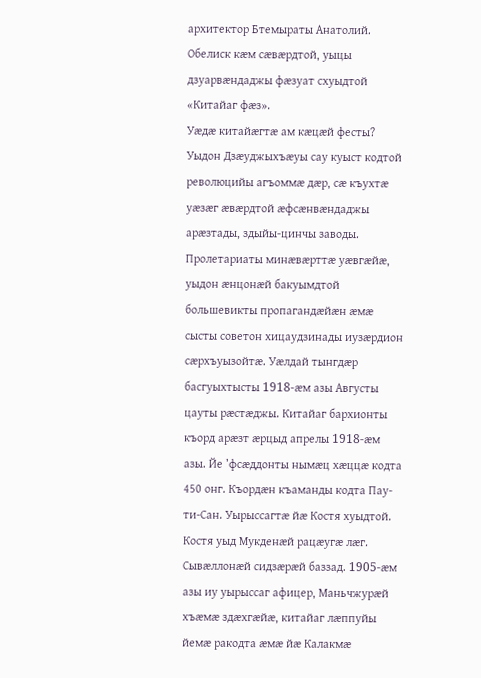архитектор Бтемыраты Анатолий. Обелиск кæм сæвæрдтой, уыцы дзуарвæндаджы фæзуат схуыдтой «Китайаг фæз».
Уæдæ китайæгтæ ам кæцæй фесты? Уыдон Дзæуджыхъæуы сау куыст кодтой революцийы агъоммæ дæр, сæ къухтæ уæзæг æвæрдтой æфсæнвæндаджы арæзтады, здыйы-цинчы заводы. Пролетариаты минæвæрттæ уæвгæйæ, уыдон æнцонæй бакуымдтой большевикты пропагандæйæн æмæ сысты советон хицаудзинады иузæрдион сæрхъуызойтæ. Уæлдай тынгдæр басгуыхтысты 1918-æм азы Августы цауты рæстæджы. Китайаг бархионты къорд арæзт æрцыд апрелы 1918-æм азы. Йе ’фсæддонты нымæц хæццæ кодта 450 онг. Къордæн къаманды кодта Пау-ти-Сан. Уырыссагтæ йæ Костя хуыдтой. Костя уыд Мукденæй рацæугæ лæг. Сывæллонæй сидзæрæй баззад. 1905-æм азы иу уырыссаг афицер, Маньчжурæй хъæмæ здæхгæйæ, китайаг лæппуйы йемæ ракодта æмæ йæ Калакмæ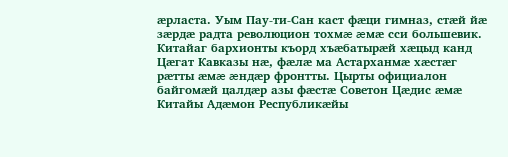æрласта. Уым Пау-ти-Сан каст фæци гимназ, стæй йæ зæрдæ радта революцион тохмæ æмæ сси большевик.
Китайаг бархионты къорд хъæбатырæй хæцыд канд Цæгат Кавказы нæ, фæлæ ма Астарханмæ хæстæг рæтты æмæ æндæр фронтты. Цырты официалон байгомæй цалдæр азы фæстæ Советон Цæдис æмæ Китайы Адæмон Республикæйы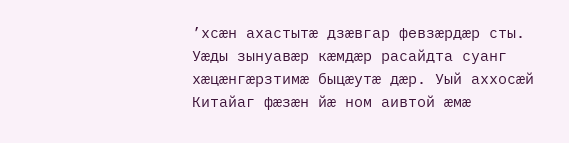’хсæн ахастытæ дзæвгар февзæрдæр сты. Уæды зынуавæр кæмдæр расайдта суанг хæцæнгæрзтимæ быцæутæ дæр. Уый аххосæй Китайаг фæзæн йæ ном аивтой æмæ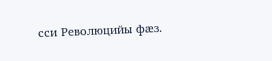сси Революцийы фæз.